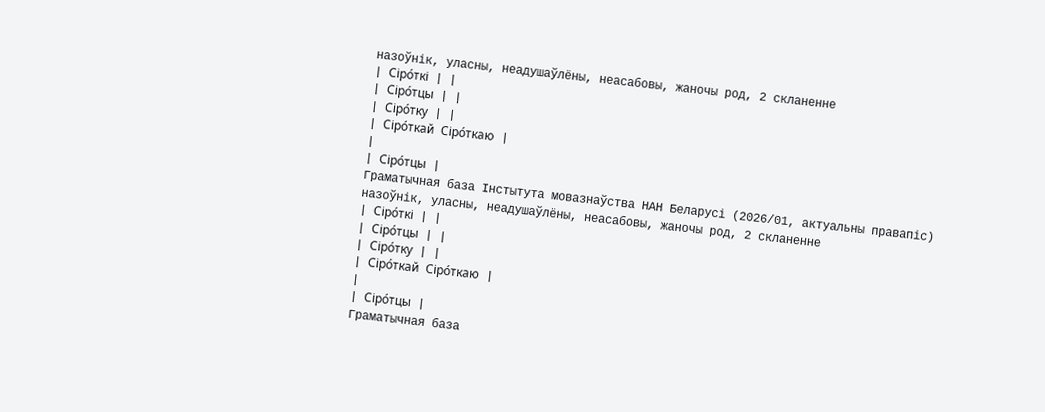назоўнік, уласны, неадушаўлёны, неасабовы, жаночы род, 2 скланенне
| Сіро́ткі | |
| Сіро́тцы | |
| Сіро́тку | |
| Сіро́ткай Сіро́ткаю |
|
| Сіро́тцы |
Граматычная база Інстытута мовазнаўства НАН Беларусі (2026/01, актуальны правапіс)
назоўнік, уласны, неадушаўлёны, неасабовы, жаночы род, 2 скланенне
| Сіро́ткі | |
| Сіро́тцы | |
| Сіро́тку | |
| Сіро́ткай Сіро́ткаю |
|
| Сіро́тцы |
Граматычная база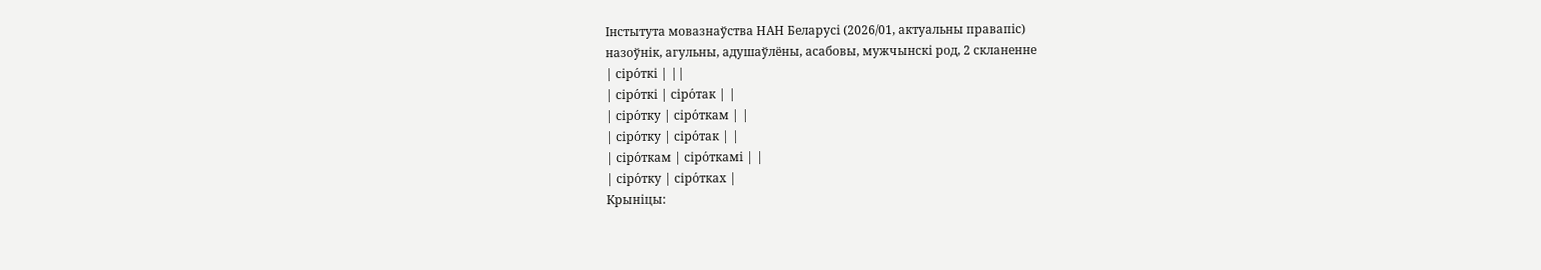Інстытута мовазнаўства НАН Беларусі (2026/01, актуальны правапіс)
назоўнік, агульны, адушаўлёны, асабовы, мужчынскі род, 2 скланенне
| сіро́ткі | ||
| сіро́ткі | сіро́так | |
| сіро́тку | сіро́ткам | |
| сіро́тку | сіро́так | |
| сіро́ткам | сіро́ткамі | |
| сіро́тку | сіро́тках |
Крыніцы: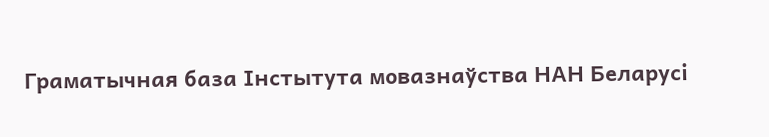Граматычная база Інстытута мовазнаўства НАН Беларусі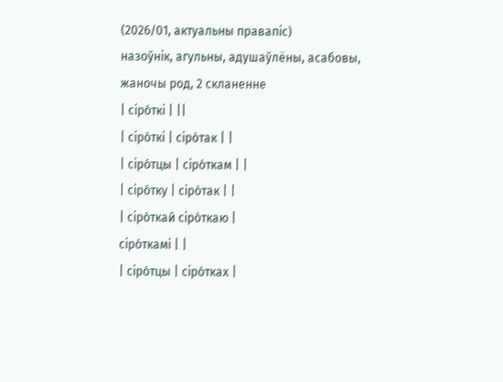(2026/01, актуальны правапіс)
назоўнік, агульны, адушаўлёны, асабовы, жаночы род, 2 скланенне
| сіро́ткі | ||
| сіро́ткі | сіро́так | |
| сіро́тцы | сіро́ткам | |
| сіро́тку | сіро́так | |
| сіро́ткай сіро́ткаю |
сіро́ткамі | |
| сіро́тцы | сіро́тках |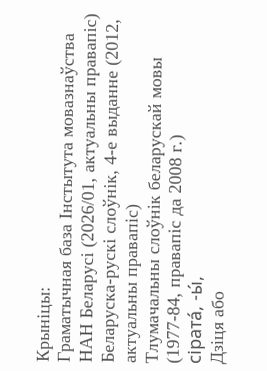Крыніцы:
Граматычная база Інстытута мовазнаўства НАН Беларусі (2026/01, актуальны правапіс)
Беларуска-рускі слоўнік, 4-е выданне (2012, актуальны правапіс)
Тлумачальны слоўнік беларускай мовы (1977-84, правапіс да 2008 г.)
сірата́, -ы́,
Дзіця або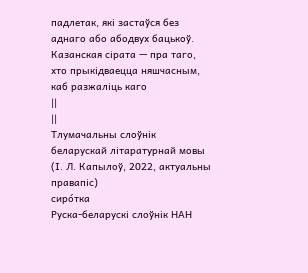падлетак, які застаўся без аднаго або абодвух бацькоў.
Казанская сірата — пра таго, хто прыкідваецца няшчасным, каб разжаліць каго
||
||
Тлумачальны слоўнік беларускай літаратурнай мовы (І. Л. Капылоў, 2022, актуальны правапіс)
сиро́тка
Руска-беларускі слоўнік НАН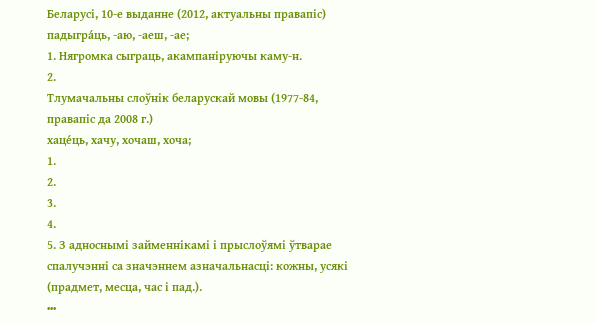Беларусі, 10-е выданне (2012, актуальны правапіс)
падыгра́ць, ‑аю, ‑аеш, ‑ае;
1. Нягромка сыграць, акампаніруючы каму‑н.
2.
Тлумачальны слоўнік беларускай мовы (1977-84, правапіс да 2008 г.)
хаце́ць, хачу, хочаш, хоча;
1.
2.
3.
4.
5. З адноснымі займеннікамі і прыслоўямі ўтварае спалучэнні са значэннем азначальнасці: кожны, усякі (прадмет, месца, час і пад.).
•••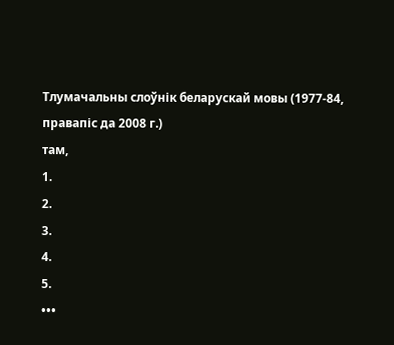Тлумачальны слоўнік беларускай мовы (1977-84, правапіс да 2008 г.)
там,
1.
2.
3.
4.
5.
•••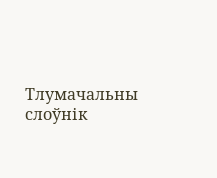Тлумачальны слоўнік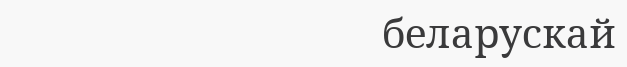беларускай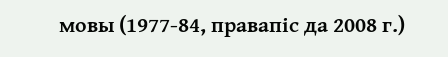мовы (1977-84, правапіс да 2008 г.)